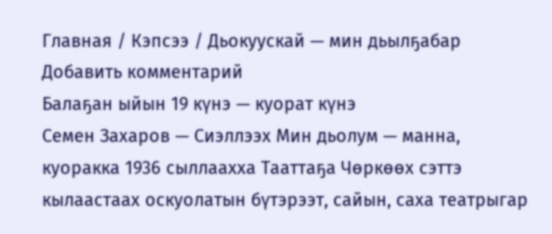Главная / Кэпсээ / Дьокуускай — мин дьылҕабар
Добавить комментарий
Балаҕан ыйын 19 күнэ — куорат күнэ
Семен Захаров — Сиэллээх Мин дьолум — манна, куоракка 1936 сыллаахха Тааттаҕа Чөркөөх сэттэ кылаастаах оскуолатын бүтэрээт, сайын, саха театрыгар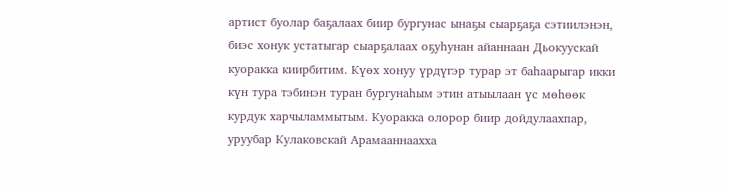артист буолар баҕалаах биир бургунас ынаҕы сыарҕаҕа сэтиилэнэн, биэс хонук устатыгар сыарҕалаах оҕуһунан айаннаан Дьокуускай куоракка киирбитим. Күөх хонуу үрдүгэр турар эт баһаарыгар икки күн тура тэбинэн туран бургунаһым этин атыылаан үс мөһөөк курдук харчыламмытым. Куоракка олорор биир дойдулаахпар, уруубар Кулаковскай Арамааннаахха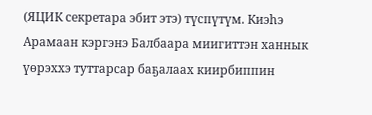(ЯЦИК секретара эбит этэ) түспүтүм. Киэһэ Арамаан кэргэнэ Балбаара миигиттэн ханнык үөрэххэ туттарсар баҕалаах киирбиппин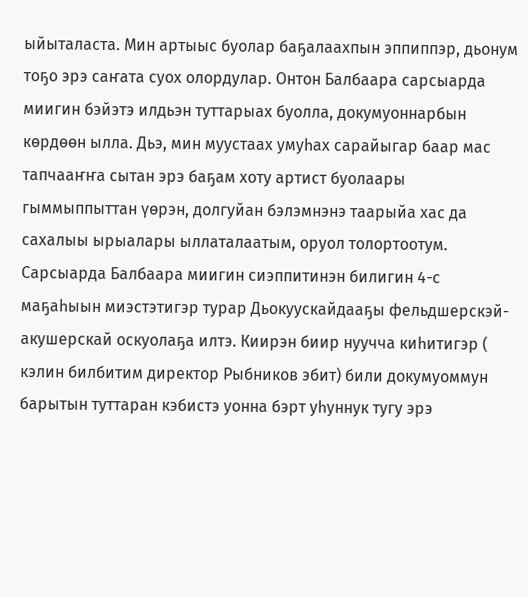ыйыталаста. Мин артыыс буолар баҕалаахпын эппиппэр, дьонум тоҕо эрэ саҥата суох олордулар. Онтон Балбаара сарсыарда миигин бэйэтэ илдьэн туттарыах буолла, докумуоннарбын көрдөөн ылла. Дьэ, мин муустаах умуһах сарайыгар баар мас тапчааҥҥа сытан эрэ баҕам хоту артист буолаары гыммыппыттан үөрэн, долгуйан бэлэмнэнэ таарыйа хас да сахалыы ырыалары ыллаталаатым, оруол толортоотум. Сарсыарда Балбаара миигин сиэппитинэн билигин 4-с маҕаһыын миэстэтигэр турар Дьокуускайдааҕы фельдшерскэй-акушерскай оскуолаҕа илтэ. Киирэн биир нуучча киһитигэр ( кэлин билбитим директор Рыбников эбит) били докумуоммун барытын туттаран кэбистэ уонна бэрт уһуннук тугу эрэ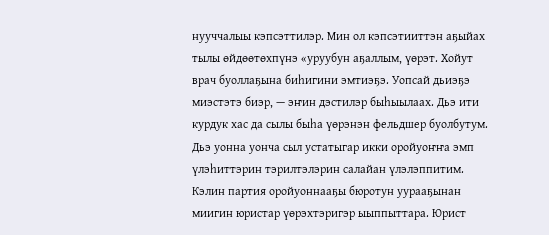нууччалыы кэпсэттилэр. Мин ол кэпсэтииттэн аҕыйах тылы өйдөөтөхпүнэ «уруубун аҕаллым, үөрэт. Хойут врач буоллаҕына биһигини эмтиэҕэ. Уопсай дьиэҕэ миэстэтэ биэр, — эҥин дэстилэр быһыылаах. Дьэ ити курдук хас да сылы быһа үөрэнэн фельдшер буолбутум. Дьэ уонна уонча сыл устатыгар икки оройуоҥҥа эмп үлэһиттэрин тэрилтэлэрин салайан үлэлэппитим. Кэлин партия оройуоннааҕы бюротун уурааҕынан миигин юристар үөрэхтэригэр ыыппыттара. Юрист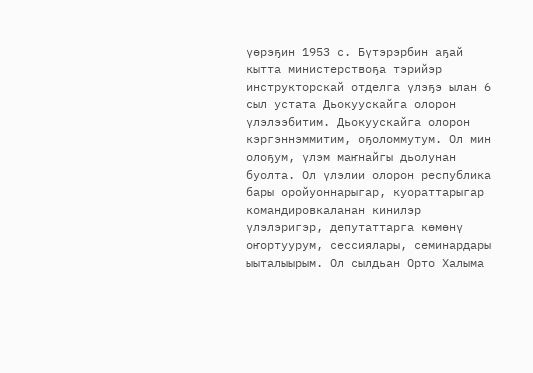үөрэҕин 1953 с. Бүтэрэрбин аҕай кытта министерствоҕа тэрийэр инструкторскай отделга үлэҕэ ылан 6 сыл устата Дьокуускайга олорон үлэлээбитим. Дьокуускайга олорон кэргэннэммитим, оҕоломмутум. Ол мин олоҕум, үлэм маҥнайгы дьолунан буолта. Ол үлэлии олорон республика бары оройуоннарыгар, куораттарыгар командировкаланан кинилэр үлэлэригэр, депутаттарга көмөнү оҥортуурум, сессиялары, семинардары ыыталыырым. Ол сылдьан Орто Халыма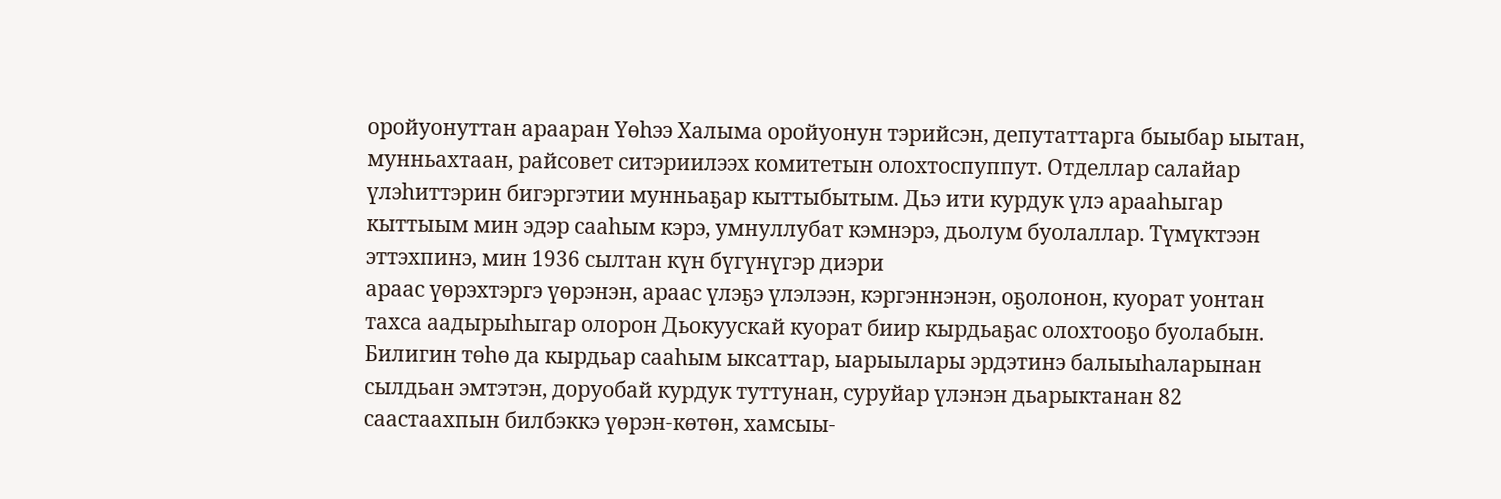оройуонуттан арааран Үөһээ Халыма оройуонун тэрийсэн, депутаттарга быыбар ыытан, мунньахтаан, райсовет ситэриилээх комитетын олохтоспуппут. Отделлар салайар үлэһиттэрин бигэргэтии мунньаҕар кыттыбытым. Дьэ ити курдук үлэ арааһыгар кыттыым мин эдэр сааһым кэрэ, умнуллубат кэмнэрэ, дьолум буолаллар. Түмүктээн эттэхпинэ, мин 1936 сылтан күн бүгүнүгэр диэри
араас үөрэхтэргэ үөрэнэн, араас үлэҕэ үлэлээн, кэргэннэнэн, оҕолонон, куорат уонтан тахса аадырыһыгар олорон Дьокуускай куорат биир кырдьаҕас олохтооҕо буолабын. Билигин төһө да кырдьар сааһым ыксаттар, ыарыылары эрдэтинэ балыыһаларынан сылдьан эмтэтэн, доруобай курдук туттунан, суруйар үлэнэн дьарыктанан 82 саастаахпын билбэккэ үөрэн-көтөн, хамсыы-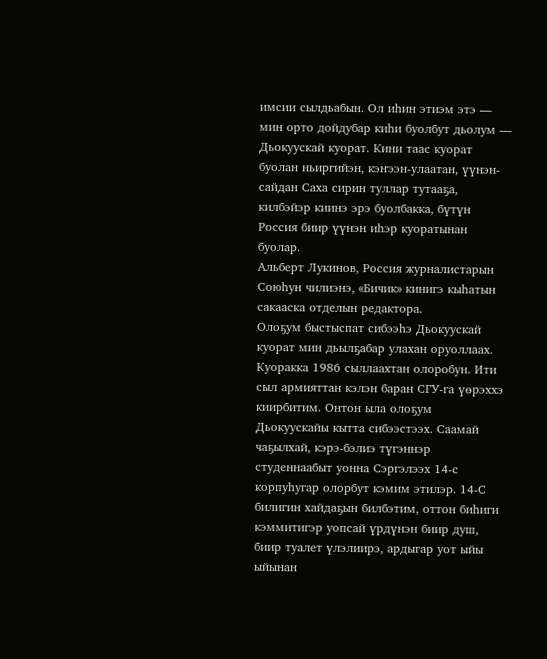имсии сылдьабын. Ол иһин этиэм этэ — мин орто дойдубар киһи буолбут дьолум — Дьокуускай куорат. Кини таас куорат буолан ньиргийэн, кэҥээн-улаатан, үүнэн-сайдан Саха сирин туллар тутааҕа, килбэйэр киинэ эрэ буолбакка, бүтүн Россия биир үүнэн иһэр куоратынан буолар.
Альберт Лукинов, Россия журналистарын Союһун чилиэнэ, «Бичик» кинигэ кыһатын сакааска отделын редактора.
Олоҕум быстыспат сибээһэ Дьокуускай куорат мин дьылҕабар улахан оруоллаах. Куоракка 1986 сыллаахтан олоробун. Ити сыл армияттан кэлэн баран СГУ-га үөрэххэ киирбитим. Онтон ыла олоҕум Дьокуускайы кытта сибээстээх. Саамай чаҕылхай, кэрэ-бэлиэ түгэннэр студеннаабыт уонна Сэргэлээх 14-с корпуһугар олорбут кэмим этилэр. 14-С билигин хайдаҕын билбэтим, оттон биһиги кэммитигэр уопсай үрдүнэн биир душ, биир туалет үлэлиирэ, ардыгар уот ыйы ыйынан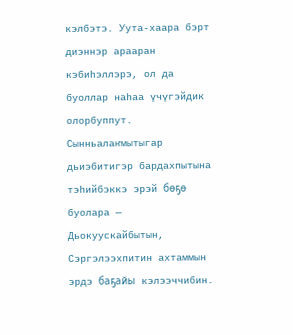кэлбэтэ. Уута-хаара бэрт диэннэр арааран кэбиһэллэрэ, ол да буоллар наһаа үчүгэйдик олорбуппут. Сынньалаҥмытыгар дьиэбитигэр бардахпытына тэһийбэккэ эрэй бөҕө буолара — Дьокуускайбытын, Сэргэлээхпитин ахтаммын эрдэ баҕайы кэлээччибин.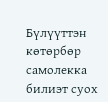Бүлүүттэн көтөрбөр самолекка билиэт суох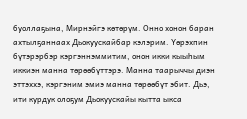буоллаҕына, Мирнэйгэ көтөрүм. Онно хонон баран ахтылҕаннаах Дьокуускайбар кэлэрим. Үөрэхпин бүтэрэрбэр кэргэннэммитим, онон икки кыыһым иккиэн манна төрөөбүттэрэ. Манна таарыччы диэн эттэххэ, кэргэним эмиэ манна төрөөбүт эбит. Дьэ, ити курдук олоҕум Дьокуускайы кытта ыкса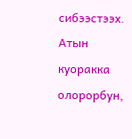сибээстээх. Атын куоракка олорорбун,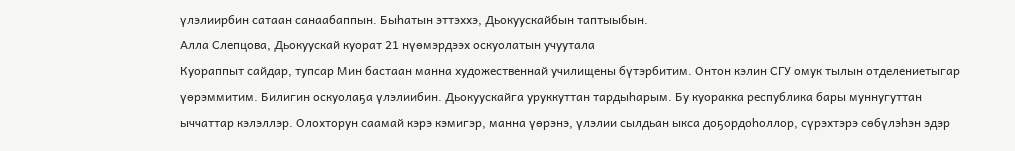үлэлиирбин сатаан санаабаппын. Быһатын эттэххэ, Дьокуускайбын таптыыбын.
Алла Слепцова, Дьокуускай куорат 21 нүөмэрдээх оскуолатын учуутала
Куораппыт сайдар, тупсар Мин бастаан манна художественнай училищены бүтэрбитим. Онтон кэлин СГУ омук тылын отделениетыгар үөрэммитим. Билигин оскуолаҕа үлэлиибин. Дьокуускайга уруккуттан тардыһарым. Бу куоракка республика бары муннугуттан ыччаттар кэлэллэр. Олохторун саамай кэрэ кэмигэр, манна үөрэнэ, үлэлии сылдьан ыкса доҕордоһоллор, сүрэхтэрэ сөбүлэһэн эдэр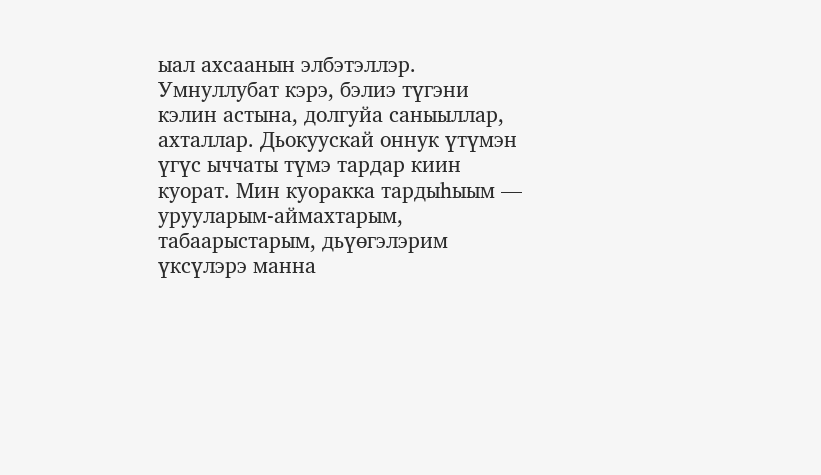ыал ахсаанын элбэтэллэр. Умнуллубат кэрэ, бэлиэ түгэни кэлин астына, долгуйа саныыллар, ахталлар. Дьокуускай оннук үтүмэн үгүс ыччаты түмэ тардар киин куорат. Мин куоракка тардыһыым — урууларым-аймахтарым, табаарыстарым, дьүөгэлэрим үксүлэрэ манна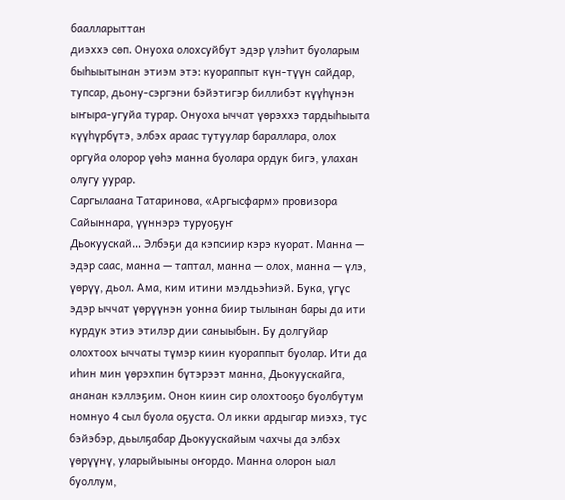баалларыттан
диэххэ сөп. Онуоха олохсуйбут эдэр үлэһит буоларым быһыытынан этиэм этэ: куораппыт күн-түүн сайдар, тупсар, дьону-сэргэни бэйэтигэр биллибэт күүһүнэн ыҥыра-угуйа турар. Онуоха ыччат үөрэххэ тардыһыыта күүһүрбүтэ, элбэх араас тутуулар бараллара, олох оргуйа олорор үөһэ манна буолара ордук бигэ, улахан олугу уурар.
Саргылаана Татаринова, «Аргысфарм» провизора
Сайыннара, үүннэрэ туруоҕуҥ
Дьокуускай… Элбэҕи да кэпсиир кэрэ куорат. Манна — эдэр саас, манна — таптал, манна — олох, манна — үлэ, үөрүү, дьол. Ама, ким итини мэлдьэһиэй. Бука, үгүс эдэр ыччат үөрүүнэн уонна биир тылынан бары да ити курдук этиэ этилэр дии саныыбын. Бу долгуйар олохтоох ыччаты түмэр киин куораппыт буолар. Ити да иһин мин үөрэхпин бүтэрээт манна, Дьокуускайга, ананан кэллэҕим. Онон киин сир олохтооҕо буолбутум номнуо 4 сыл буола оҕуста. Ол икки ардыгар миэхэ, тус бэйэбэр, дьылҕабар Дьокуускайым чахчы да элбэх үөрүүнү, уларыйыыны оҥордо. Манна олорон ыал буоллум,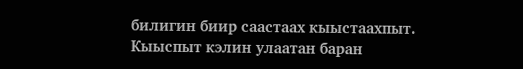билигин биир саастаах кыыстаахпыт. Кыыспыт кэлин улаатан баран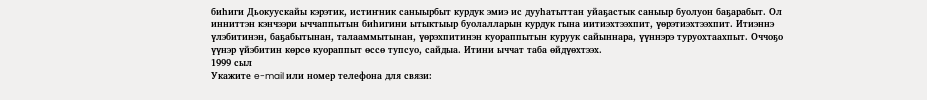биһиги Дьокуускайы кэрэтик, истиҥник саныырбыт курдук эмиэ ис дууһатыттан уйаҕастык саныыр буолуон баҕарабыт. Ол инниттэн кэнчээри ыччаппытын биһигини ытыктыыр буолалларын курдук гына иитиэхтээхпит, үөрэтиэхтээхпит. Итиэннэ үлэбитинэн, баҕабытынан, талааммытынан, үөрэхпитинэн куораппытын куруук сайыннара, үүннэрэ туруохтаахпыт. Оччоҕо үүнэр үйэбитин көрсө куораппыт өссө тупсуо, сайдыа. Итини ыччат таба өйдүөхтээх.
1999 сыл
Укажите e-mail или номер телефона для связи: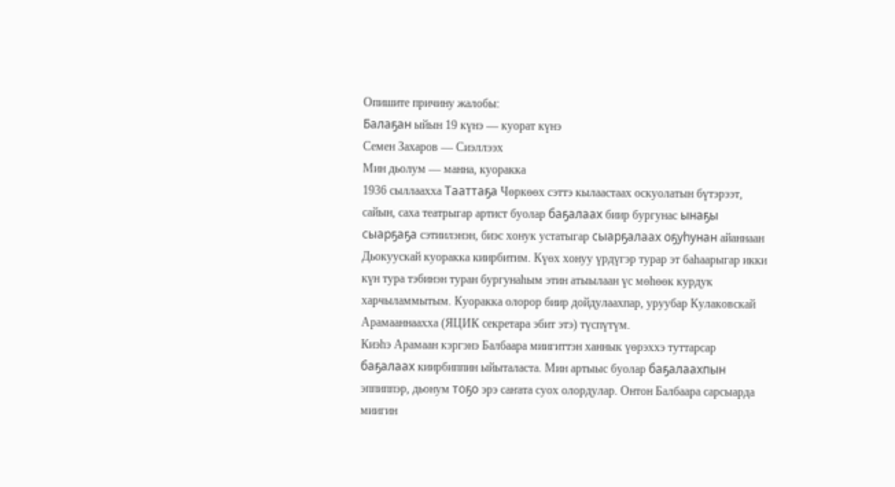Опишите причину жалобы:
Балаҕан ыйын 19 күнэ — куорат күнэ
Семен Захаров — Сиэллээх
Мин дьолум — манна, куоракка
1936 сыллаахха Тааттаҕа Чөркөөх сэттэ кылаастаах оскуолатын бүтэрээт, сайын, саха театрыгар артист буолар баҕалаах биир бургунас ынаҕы сыарҕаҕа сэтиилэнэн, биэс хонук устатыгар сыарҕалаах оҕуһунан айаннаан Дьокуускай куоракка киирбитим. Күөх хонуу үрдүгэр турар эт баһаарыгар икки күн тура тэбинэн туран бургунаһым этин атыылаан үс мөһөөк курдук харчыламмытым. Куоракка олорор биир дойдулаахпар, уруубар Кулаковскай Арамааннаахха (ЯЦИК секретара эбит этэ) түспүтүм.
Киэһэ Арамаан кэргэнэ Балбаара миигиттэн ханнык үөрэххэ туттарсар баҕалаах киирбиппин ыйыталаста. Мин артыыс буолар баҕалаахпын эппиппэр, дьонум тоҕо эрэ саҥата суох олордулар. Онтон Балбаара сарсыарда миигин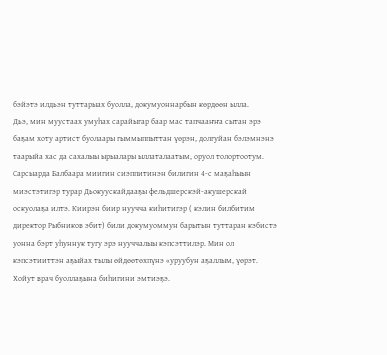бэйэтэ илдьэн туттарыах буолла, докумуоннарбын көрдөөн ылла.
Дьэ, мин муустаах умуһах сарайыгар баар мас тапчааҥҥа сытан эрэ баҕам хоту артист буолаары гыммыппыттан үөрэн, долгуйан бэлэмнэнэ таарыйа хас да сахалыы ырыалары ыллаталаатым, оруол толортоотум.
Сарсыарда Балбаара миигин сиэппитинэн билигин 4-с маҕаһыын миэстэтигэр турар Дьокуускайдааҕы фельдшерскэй-акушерскай оскуолаҕа илтэ. Киирэн биир нуучча киһитигэр ( кэлин билбитим директор Рыбников эбит) били докумуоммун барытын туттаран кэбистэ уонна бэрт уһуннук тугу эрэ нууччалыы кэпсэттилэр. Мин ол кэпсэтииттэн аҕыйах тылы өйдөөтөхпүнэ «уруубун аҕаллым, үөрэт. Хойут врач буоллаҕына биһигини эмтиэҕэ.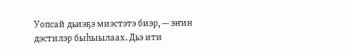Уопсай дьиэҕэ миэстэтэ биэр, — эҥин дэстилэр быһыылаах. Дьэ ити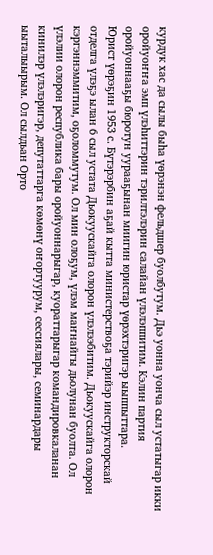курдук хас да сылы быһа үөрэнэн фельдшер буолбутум. Дьэ уонна уонча сыл устатыгар икки оройуоҥҥа эмп үлэһиттэрин тэрилтэлэрин салайан үлэлэппитим. Кэлин партия оройуоннааҕы бюротун уурааҕынан миигин юристар үөрэхтэригэр ыыппыттара.
Юрист үөрэҕин 1953 с. Бүтэрэрбин аҕай кытта министерствоҕа тэрийэр инструкторскай отделга үлэҕэ ылан 6 сыл устата Дьокуускайга олорон үлэлээбитим. Дьокуускайга олорон кэргэннэммитим, оҕоломмутум. Ол мин олоҕум, үлэм маҥнайгы дьолунан буолта. Ол үлэлии олорон республика бары оройуоннарыгар, куораттарыгар командировкаланан кинилэр үлэлэригэр, депутаттарга көмөнү оҥортуурум, сессиялары, семинардары ыыталыырым. Ол сылдьан Орто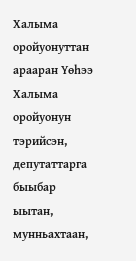Халыма оройуонуттан арааран Үөһээ Халыма оройуонун тэрийсэн, депутаттарга быыбар ыытан, мунньахтаан,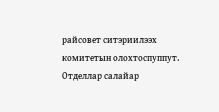райсовет ситэриилээх комитетын олохтоспуппут. Отделлар салайар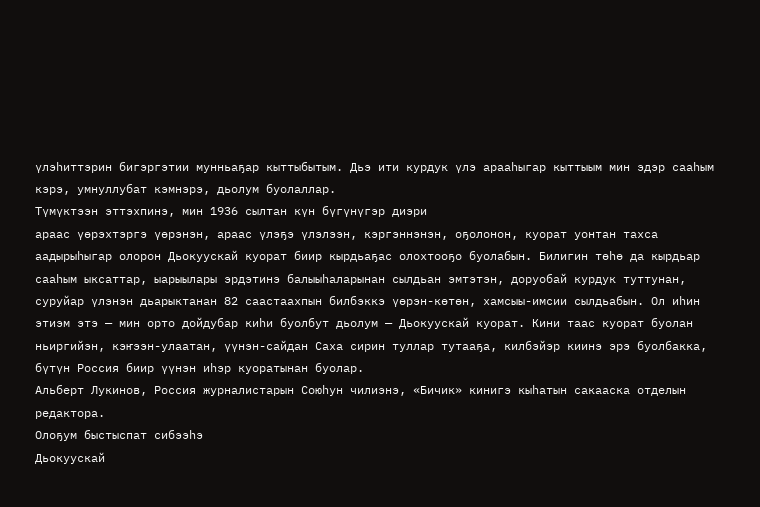үлэһиттэрин бигэргэтии мунньаҕар кыттыбытым. Дьэ ити курдук үлэ арааһыгар кыттыым мин эдэр сааһым кэрэ, умнуллубат кэмнэрэ, дьолум буолаллар.
Түмүктээн эттэхпинэ, мин 1936 сылтан күн бүгүнүгэр диэри
араас үөрэхтэргэ үөрэнэн, араас үлэҕэ үлэлээн, кэргэннэнэн, оҕолонон, куорат уонтан тахса аадырыһыгар олорон Дьокуускай куорат биир кырдьаҕас олохтооҕо буолабын. Билигин төһө да кырдьар сааһым ыксаттар, ыарыылары эрдэтинэ балыыһаларынан сылдьан эмтэтэн, доруобай курдук туттунан, суруйар үлэнэн дьарыктанан 82 саастаахпын билбэккэ үөрэн-көтөн, хамсыы-имсии сылдьабын. Ол иһин этиэм этэ — мин орто дойдубар киһи буолбут дьолум — Дьокуускай куорат. Кини таас куорат буолан ньиргийэн, кэҥээн-улаатан, үүнэн-сайдан Саха сирин туллар тутааҕа, килбэйэр киинэ эрэ буолбакка, бүтүн Россия биир үүнэн иһэр куоратынан буолар.
Альберт Лукинов, Россия журналистарын Союһун чилиэнэ, «Бичик» кинигэ кыһатын сакааска отделын редактора.
Олоҕум быстыспат сибээһэ
Дьокуускай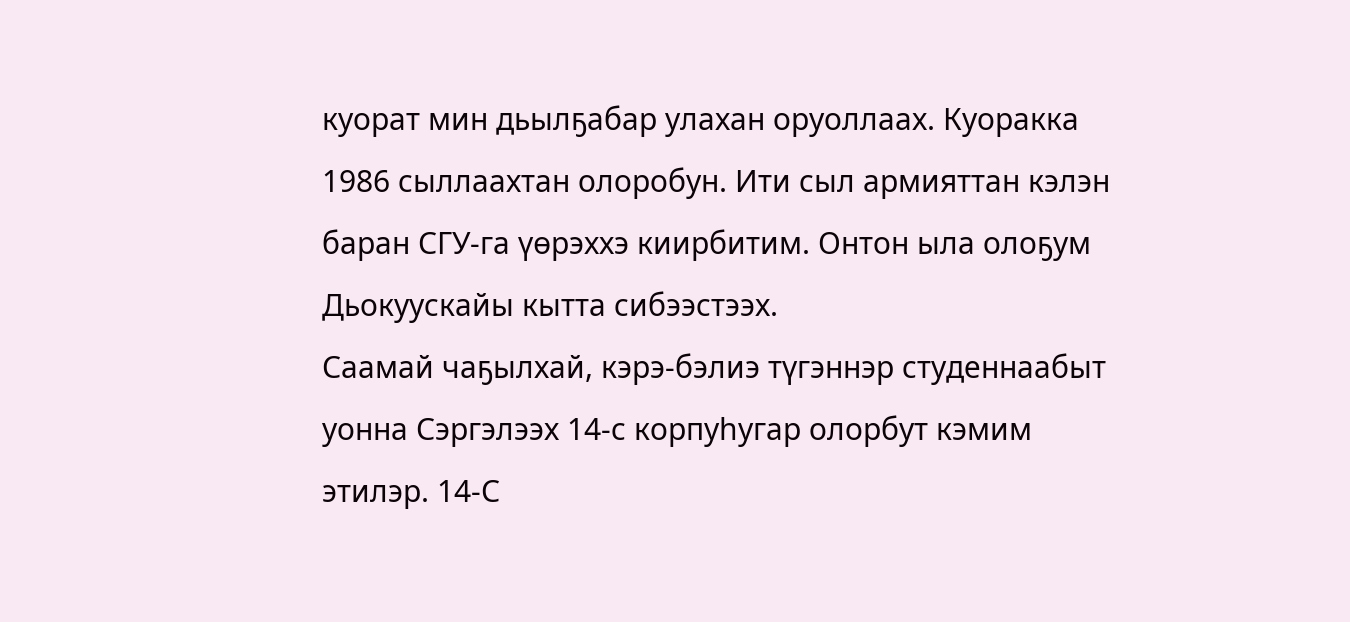куорат мин дьылҕабар улахан оруоллаах. Куоракка 1986 сыллаахтан олоробун. Ити сыл армияттан кэлэн баран СГУ-га үөрэххэ киирбитим. Онтон ыла олоҕум Дьокуускайы кытта сибээстээх.
Саамай чаҕылхай, кэрэ-бэлиэ түгэннэр студеннаабыт уонна Сэргэлээх 14-с корпуһугар олорбут кэмим этилэр. 14-С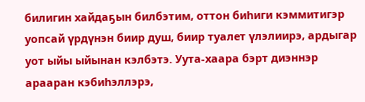билигин хайдаҕын билбэтим, оттон биһиги кэммитигэр уопсай үрдүнэн биир душ, биир туалет үлэлиирэ, ардыгар уот ыйы ыйынан кэлбэтэ. Уута-хаара бэрт диэннэр арааран кэбиһэллэрэ,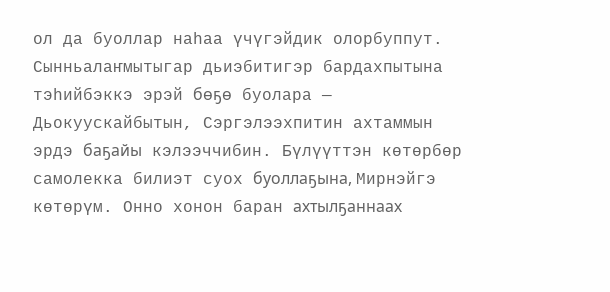ол да буоллар наһаа үчүгэйдик олорбуппут. Сынньалаҥмытыгар дьиэбитигэр бардахпытына тэһийбэккэ эрэй бөҕө буолара — Дьокуускайбытын, Сэргэлээхпитин ахтаммын эрдэ баҕайы кэлээччибин. Бүлүүттэн көтөрбөр самолекка билиэт суох буоллаҕына, Мирнэйгэ көтөрүм. Онно хонон баран ахтылҕаннаах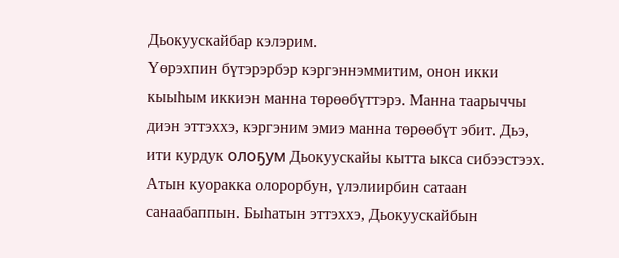Дьокуускайбар кэлэрим.
Үөрэхпин бүтэрэрбэр кэргэннэммитим, онон икки кыыһым иккиэн манна төрөөбүттэрэ. Манна таарыччы диэн эттэххэ, кэргэним эмиэ манна төрөөбүт эбит. Дьэ, ити курдук олоҕум Дьокуускайы кытта ыкса сибээстээх. Атын куоракка олорорбун, үлэлиирбин сатаан санаабаппын. Быһатын эттэххэ, Дьокуускайбын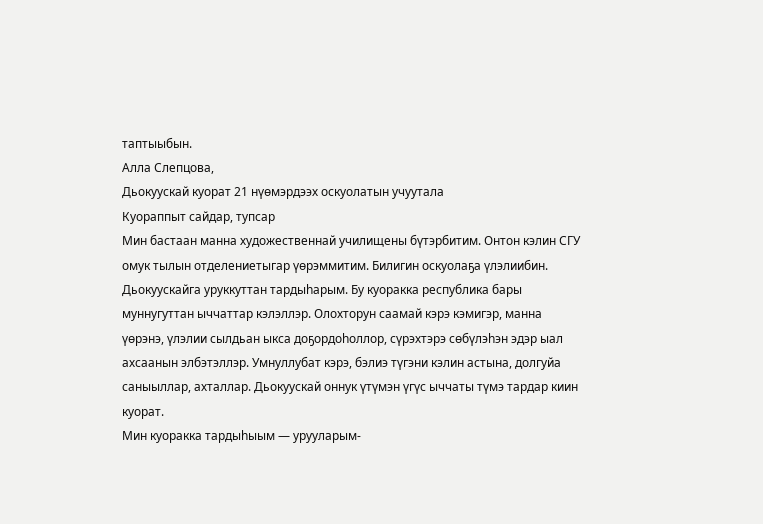таптыыбын.
Алла Слепцова,
Дьокуускай куорат 21 нүөмэрдээх оскуолатын учуутала
Куораппыт сайдар, тупсар
Мин бастаан манна художественнай училищены бүтэрбитим. Онтон кэлин СГУ омук тылын отделениетыгар үөрэммитим. Билигин оскуолаҕа үлэлиибин.
Дьокуускайга уруккуттан тардыһарым. Бу куоракка республика бары муннугуттан ыччаттар кэлэллэр. Олохторун саамай кэрэ кэмигэр, манна үөрэнэ, үлэлии сылдьан ыкса доҕордоһоллор, сүрэхтэрэ сөбүлэһэн эдэр ыал ахсаанын элбэтэллэр. Умнуллубат кэрэ, бэлиэ түгэни кэлин астына, долгуйа саныыллар, ахталлар. Дьокуускай оннук үтүмэн үгүс ыччаты түмэ тардар киин куорат.
Мин куоракка тардыһыым — урууларым-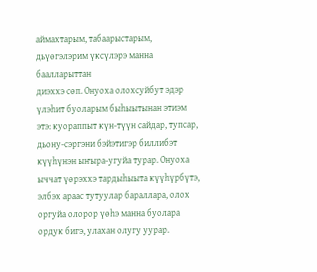аймахтарым, табаарыстарым, дьүөгэлэрим үксүлэрэ манна баалларыттан
диэххэ сөп. Онуоха олохсуйбут эдэр үлэһит буоларым быһыытынан этиэм этэ: куораппыт күн-түүн сайдар, тупсар, дьону-сэргэни бэйэтигэр биллибэт күүһүнэн ыҥыра-угуйа турар. Онуоха ыччат үөрэххэ тардыһыыта күүһүрбүтэ, элбэх араас тутуулар бараллара, олох оргуйа олорор үөһэ манна буолара ордук бигэ, улахан олугу уурар.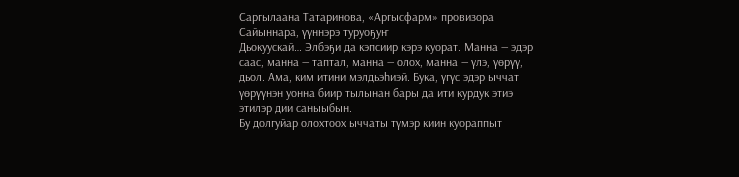Саргылаана Татаринова, «Аргысфарм» провизора
Сайыннара, үүннэрэ туруоҕуҥ
Дьокуускай… Элбэҕи да кэпсиир кэрэ куорат. Манна — эдэр саас, манна — таптал, манна — олох, манна — үлэ, үөрүү, дьол. Ама, ким итини мэлдьэһиэй. Бука, үгүс эдэр ыччат үөрүүнэн уонна биир тылынан бары да ити курдук этиэ этилэр дии саныыбын.
Бу долгуйар олохтоох ыччаты түмэр киин куораппыт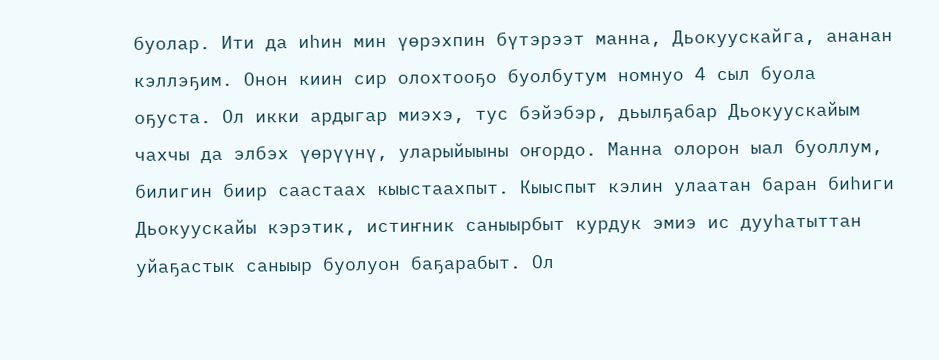буолар. Ити да иһин мин үөрэхпин бүтэрээт манна, Дьокуускайга, ананан кэллэҕим. Онон киин сир олохтооҕо буолбутум номнуо 4 сыл буола оҕуста. Ол икки ардыгар миэхэ, тус бэйэбэр, дьылҕабар Дьокуускайым чахчы да элбэх үөрүүнү, уларыйыыны оҥордо. Манна олорон ыал буоллум, билигин биир саастаах кыыстаахпыт. Кыыспыт кэлин улаатан баран биһиги Дьокуускайы кэрэтик, истиҥник саныырбыт курдук эмиэ ис дууһатыттан уйаҕастык саныыр буолуон баҕарабыт. Ол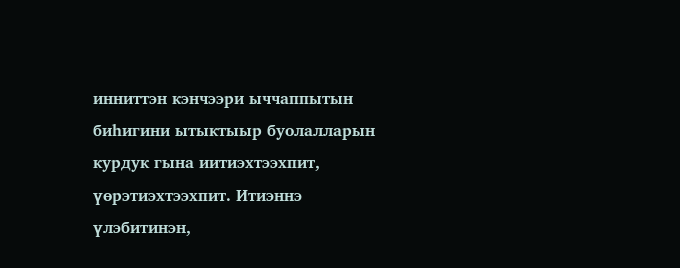инниттэн кэнчээри ыччаппытын биһигини ытыктыыр буолалларын курдук гына иитиэхтээхпит, үөрэтиэхтээхпит. Итиэннэ үлэбитинэн,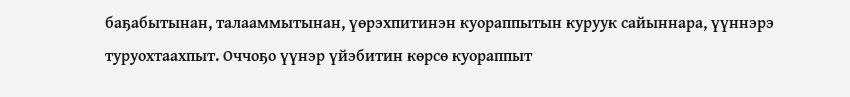баҕабытынан, талааммытынан, үөрэхпитинэн куораппытын куруук сайыннара, үүннэрэ туруохтаахпыт. Оччоҕо үүнэр үйэбитин көрсө куораппыт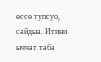өссө тупсуо, сайдыа. Итини ыччат таба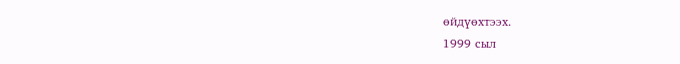өйдүөхтээх.
1999 сыл